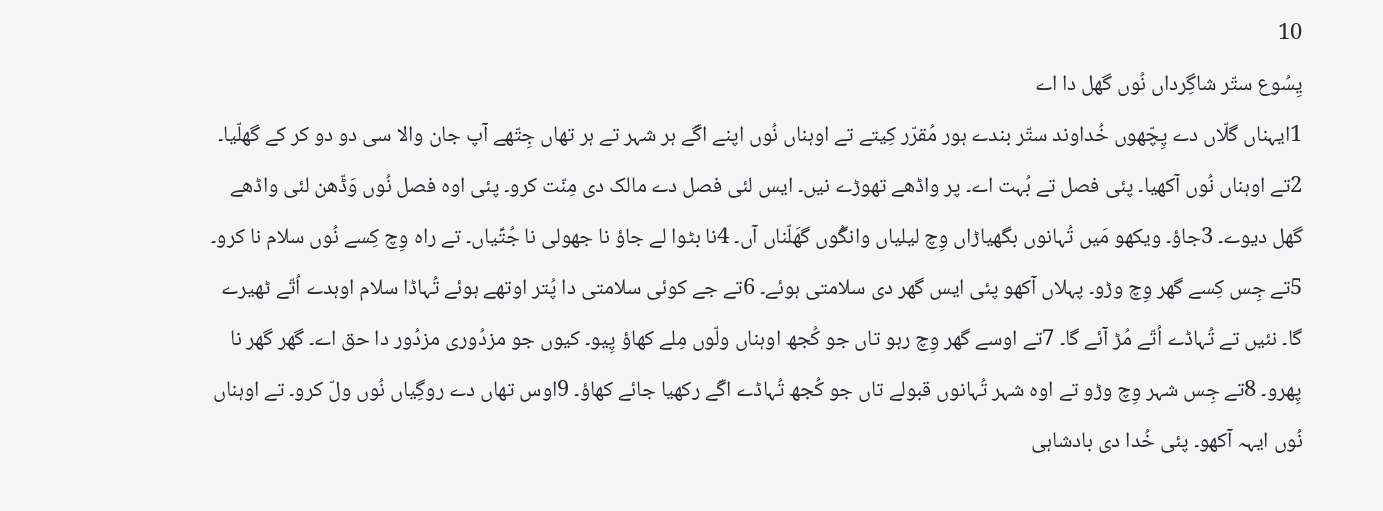10
یِسُوع ستّر شاگِرداں نُوں گھل دا اے
1ایہناں گلّاں دے پِچّھوں خُداوند ستّر بندے ہور مُقرّر کِیتے تے اوہناں نُوں اپنے اگّے ہر شہر تے ہر تھاں جِتّھے آپ جان والا سی دو دو کر کے گھلّیا۔ 2تے اوہناں نُوں آکھیا۔ پئی فصل تے بُہت اے۔ پر واڈھے تھوڑے نیں۔ ایس لئی فصل دے مالک دی مِنّت کرو۔ پئی اوہ فصل نُوں وَڈّھن لئی واڈھے گھل دیوے۔ 3جاؤ۔ ویکھو مَیں تُہانوں بگھیاڑاں وِچ لیلیاں وانگُوں گھَلّناں آں۔ 4نا بٹوا لے جاؤ نا جھولی نا جُتِّیاں۔ تے راہ وِچ کِسے نُوں سلام نا کرو۔ 5تے جِس کِسے گھر وِچ وڑو۔ پہلاں آکھو پئی ایس گھر دی سلامتی ہوئے۔ 6تے جے کوئی سلامتی دا پُتر اوتھے ہوئے تُہاڈا سلام اوہدے اُتّے ٹھیرے گا۔ نئیں تے تُہاڈے اُتّے مُڑ آئے گا۔ 7تے اوسے گھر وِچ رہو تاں جو کُجھ اوہناں ولّوں مِلے کھاؤ پِیو۔ کیوں جو مزدُوری مزدُور دا حق اے۔ گھر گھر نا پِھرو۔ 8تے جِس شہر وِچ وڑو تے اوہ شہر تُہانوں قبولے تاں جو کُجھ تُہاڈے اگّے رکھیا جائے کھاؤ۔ 9اوس تھاں دے روگِیاں نُوں ولّ کرو۔ تے اوہناں نُوں ایہہ آکھو۔ پئی خُدا دی بادشاہی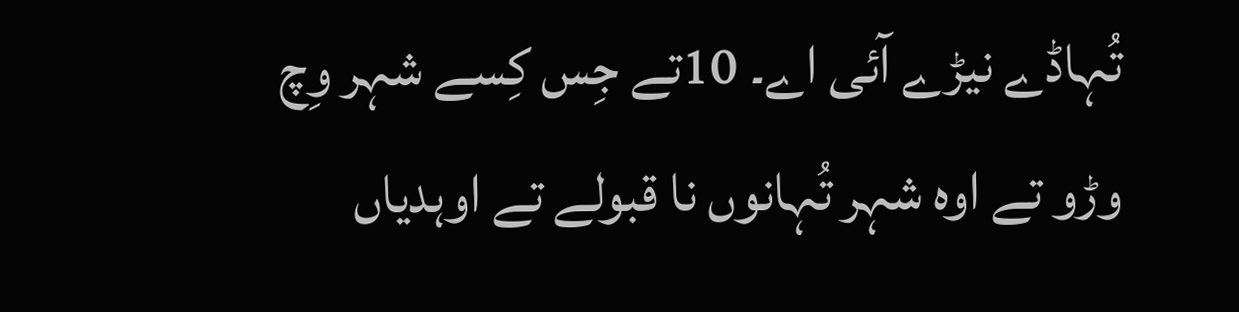تُہاڈے نیڑے آئی اے۔ 10تے جِس کِسے شہر وِچ وڑو تے اوہ شہر تُہانوں نا قبولے تے اوہدیاں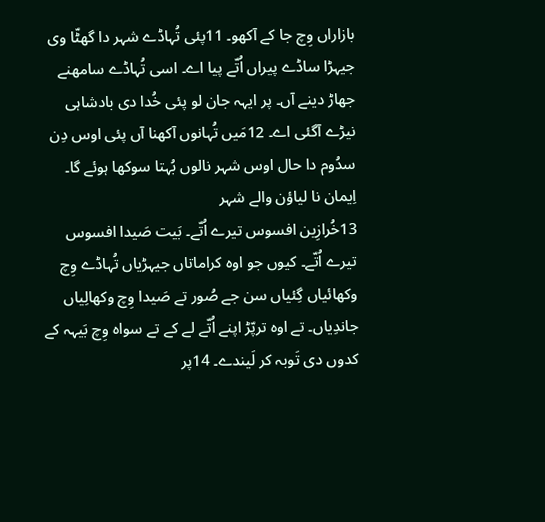بازاراں وِچ جا کے آکھو۔ 11پئی تُہاڈے شہر دا گھٹّا وی جیہڑا ساڈے پیراں اُتّے پیا اے۔ اسی تُہاڈے سامھنے جھاڑ دینے آں۔ پر ایہہ جان لو پئی خُدا دی بادشاہی نیڑے آگئی اے۔ 12مَیں تُہانوں آکھنا آں پئی اوس دِن سدُوم دا حال اوس شہر نالوں بُہتا سوکھا ہوئے گا۔
اِیمان نا لیاؤن والے شہر
13خُرازِین افسوس تیرے اُتّے۔ بَیت صَیدا افسوس تیرے اُتّے۔ کیوں جو اوہ کراماتاں جیہڑیاں تُہاڈے وِچ وکھائیاں گِئیاں سن جے صُور تے صَیدا وِچ وکھالِیاں جاندِیاں۔ تے اوہ ترپّڑ اپنے اُتّے لے کے تے سواہ وِچ بَیہہ کے کدوں دی تَوبہ کر لَیندے۔ 14پر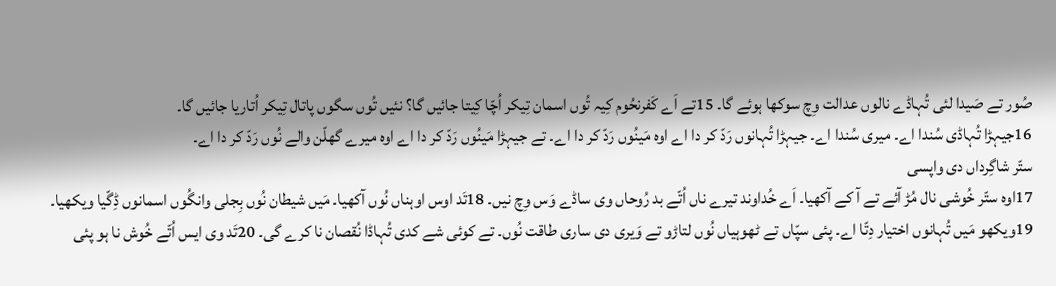صُور تے صَیدا لئی تُہاڈے نالوں عدالت وِچ سوکھا ہوئے گا۔ 15تے اَے کَفرنحُوم کِیہ تُوں اسمان تِیکر اُچّا کِیتا جائیں گا؟ نئیں تُوں سگوں پاتال تِیکر اُتاریا جائیں گا۔
16جیہڑا تُہاڈی سُندا اے۔ میری سُندا اے۔ جیہڑا تُہانوں رَدّ کر دا اے اوہ مَینُوں رَدّ کر دا اے۔ تے جیہڑا مَینُوں رَدّ کر دا اے اوہ میرے گھلّن والے نُوں رَدّ کر دا اے۔
ستّر شاگِرداں دی واپسی
17اوہ ستّر خُوشی نال مُڑ آئے تے آ کے آکھیا۔ اَے خُداوند تیرے ناں اُتّے بد رُوحاں وی ساڈے وَس وِچ نیں۔ 18تَد اوس اوہناں نُوں آکھیا۔ مَیں شیطان نُوں بِجلی وانگُوں اسمانوں ڈِگّیا ویکھیا۔ 19ویکھو مَیں تُہانوں اختیار دِتّا اے۔ پئی سپّاں تے ٹھوہیاں نُوں لتاڑو تے وَیری دی ساری طاقت نُوں۔ تے کوئی شے کدی تُہاڈا نُقصان نا کرے گی۔ 20تَد وی ایس اُتّے خُوش نا ہو پئی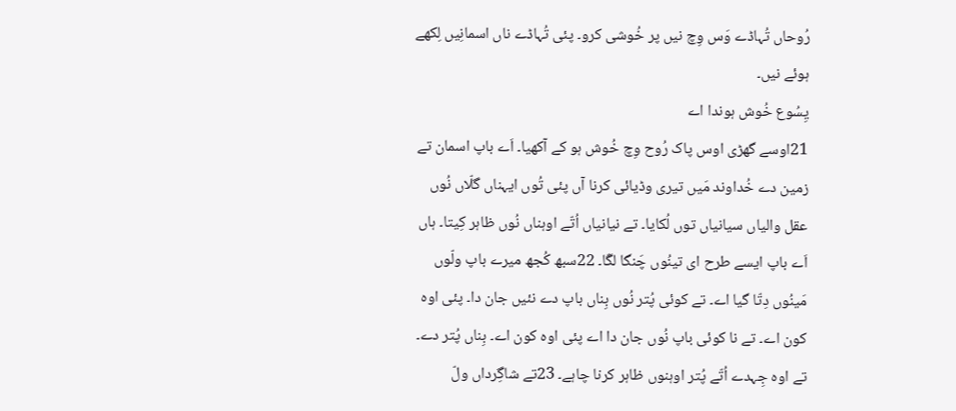رُوحاں تُہاڈے وَس وِچ نیں پر خُوشی کرو۔ پئی تُہاڈے ناں اسمانِیں لِکھے ہوئے نیں۔
یِسُوع خُوش ہوندا اے
21اوسے گھڑی اوس پاک رُوح وِچ خُوش ہو کے آکھیا۔ اَے باپ اسمان تے زمین دے خُداوند مَیں تیری وڈیائی کرنا آں پئی تُوں ایہناں گلّاں نُوں عقل والیاں سیانیاں توں لُکایا۔ تے نیانیاں اُتّے اوہناں نُوں ظاہر کِیتا۔ ہاں اَے باپ ایسے طرح ای تینُوں چَنگا لگّا۔ 22سبھ کُجھ میرے باپ ولّوں مَینُوں دِتّا گیا اے۔ تے کوئی پُتر نُوں بِناں باپ دے نئیں جان دا۔ پئی اوہ کون اے۔ تے نا کوئی باپ نُوں جان دا اے پئی اوہ کون اے۔ بِناں پُتر دے۔ تے اوہ جِہدے اُتّے پُتر اوہنوں ظاہر کرنا چاہے۔ 23تے شاگِرداں ولّ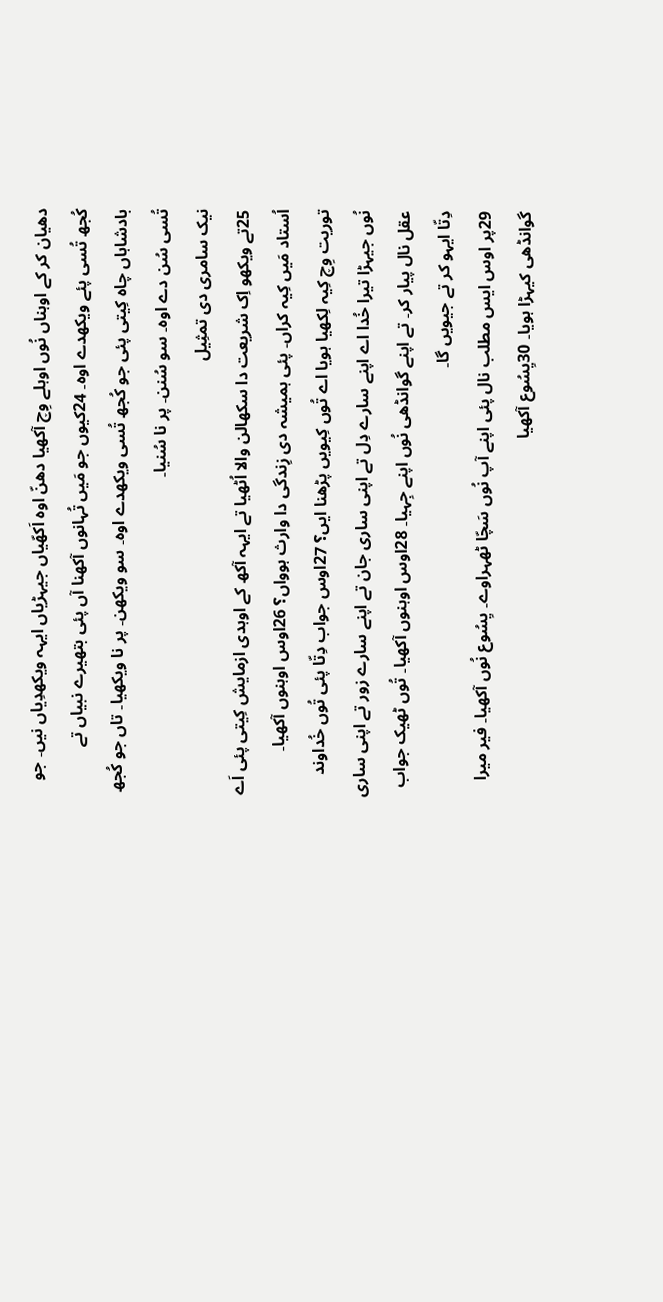دھیان کر کے اوہناں نُوں اوہلے وِچ آکھیا دھنّ اوہ اَکھّیاں جیہڑیاں ایہہ ویکھدِیاں نیں۔ جو کُجھ تُسی پئے ویکھدے اوہ۔ 24کیوں جو مَیں تُہانوں آکھنا آں پئی بتھیرے نبیاں تے بادشاہاں چاہ کِیتی پئی جو کُجھ تُسی ویکھدے اوہ۔ سو ویکھن۔ پر نا ویکھیا۔ تاں جو کُجھ تُسی سُن دے اوہ۔ سو سُنن۔ پر نا سُنیا۔
نیک سامری دی تمثِیل
25تے ویکھو اِک شریعت دا سکھالن والا اُٹھیا تے ایہہ آکھ کے اوہدی ازمایش کِیتی پئی اَے اُستاد مَیں کِیہ کراں۔ پئی ہمیشہ دی زِندگی دا وارث ہوواں؟ 26اوس اوہنوں آکھیا۔ توریت وِچ کِیہ لِکھیا ہویا اے تُوں کِیویں پڑھنا ایں؟ 27اوس جواب دِتّا پئی تُوں خُداوند نُوں جیہڑا تیرا خُدا اے اپنے سارے دِل تے اپنی ساری جان تے اپنے سارے زور تے اپنی ساری عقل نال پیار کر۔ تے اپنے گوانڈھی نُوں اپنے جِہیا۔ 28اوس اوہنوں آکھیا۔ تُوں ٹھیک جواب دِتّا ایہو کر تے جیویں گا۔
29پر اوس ایس مطلب نال پئی اپنے آپ نُوں سَچّا ٹھہراوے۔ یِسُوع نُوں آکھیا۔ فیر میرا گوانڈھی کیہڑا ہویا۔ 30یِسُوع آکھیا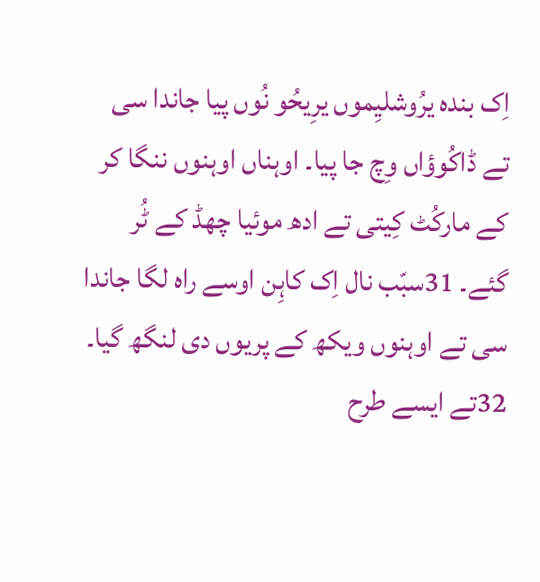اِک بندہ یرُوشلیِموں یرِیحُو نُوں پیا جاندا سی تے ڈاکُوؤاں وِچ جا پیا۔ اوہناں اوہنوں ننگا کر کے مارکُٹ کِیتی تے ادھ موئیا چھڈ کے ٹُر گئے۔ 31سبّب نال اِک کاہِن اوسے راہ لگا جاندا سی تے اوہنوں ویکھ کے پریوں دی لنگھ گیا۔ 32تے ایسے طرح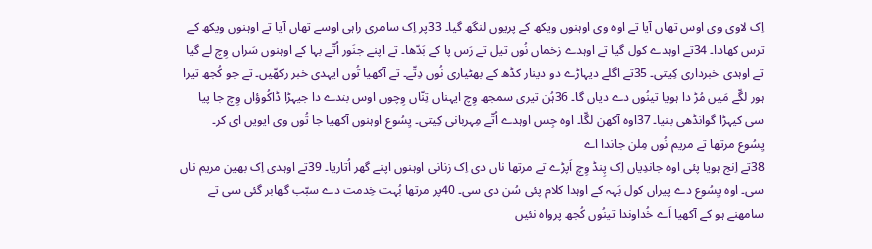اِک لاوی وی اوس تھاں آیا تے اوہ وی اوہنوں ویکھ کے پریوں لنگھ گیا۔ 33پر اِک سامری راہی اوسے تھاں آیا تے اوہنوں ویکھ کے ترس کھادا۔ 34تے اوہدے کول گیا تے اوہدے زخماں نُوں تیل تے رَس پا کے بَدّھا۔ تے اپنے جنَور اُتّے بہا کے اوہنوں سَراں وِچ لے گیا تے اوہدی خبرداری کِیتی۔ 35تے اگلے دیہاڑے دو دینار کڈھ کے بھٹیاری نُوں دِتّے۔ تے آکھیا تُوں ایہدی خبر رکھّیں۔ تے جو کُجھ تیرا ہور لگّے مَیں مُڑ دا ہویا تینُوں دے دیاں گا۔ 36ہُن تیری سمجھ وِچ ایہناں تِنّاں وِچوں اوس بندے دا جیہڑا ڈاکُوؤاں وِچ جا پیا سی کیہڑا گوانڈھی بنیا۔ 37اوہ آکھن لگّا۔ اوہ جِس اوہدے اُتّے مِہربانی کِیتی۔ یِسُوع اوہنوں آکھیا جا تُوں وی ایویں ای کر۔
یِسُوع مرتھا تے مریم نُوں مِلن جاندا اے
38تے اِنج ہویا پئی اوہ جاندِیاں اِک پِنڈ وِچ اَپڑے تے مرتھا ناں دی اِک زنانی اوہنوں اپنے گھر اُتاریا۔ 39تے اوہدی اِک بھین مریم ناں سی۔ اوہ یِسُوع دے پیراں کول بَہہ کے اوہدا کلام پئی سُن دی سی۔ 40پر مرتھا بُہت خِدمت دے سبّب گھابر گئی سی تے سامھنے ہو کے آکھیا اَے خُداوندا تینُوں کُجھ پرواہ نئیں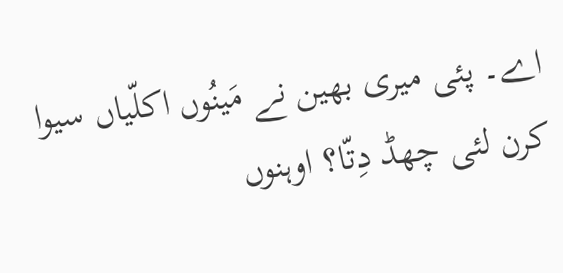اے۔ پئی میری بھین نے مَینُوں اکلّیاں سیوا کرن لئی چھڈ دِتّا؟ اوہنوں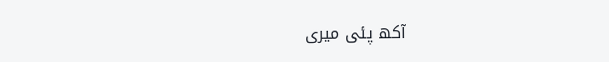آکھ پئی میری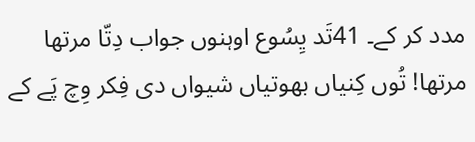مدد کر کے۔ 41تَد یِسُوع اوہنوں جواب دِتّا مرتھا مرتھا! تُوں کِنیاں بھوتیاں شیواں دی فِکر وِچ پَے کے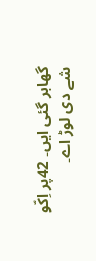گھابر گئی ایں۔ 42پر اِکّو شے دی لوڑ اے۔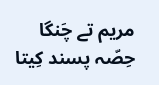مریم تے چَنگا حِصّہ پسند کِیتا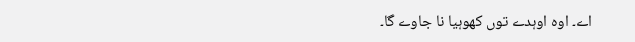اے۔ اوہ اوہدے توں کھوہیا نا جاوے گا۔